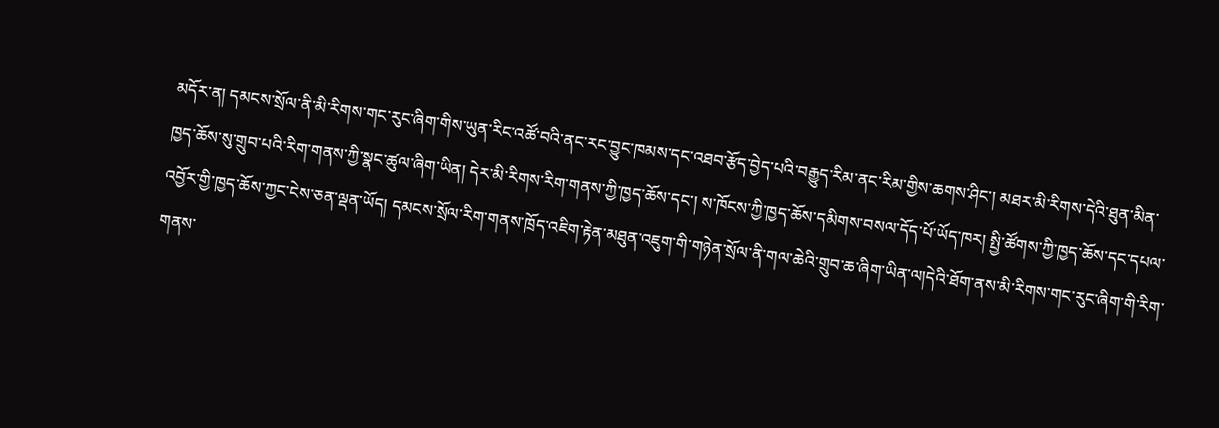མདོར་ན། དམངས་སྲོལ་ནི་མི་རིགས་གང་རུང་ཞིག་གིས་ཡུན་རིང་འཚོ་བའི་ནང་རང་བྱུང་ཁམས་དང་འཐབ་རྩོད་བྱེད་པའི་བརྒྱུད་རིམ་ནང་རིམ་གྱིས་ཆགས་ཤིང་། མཐར་མི་རིགས་དེའི་ཐུན་མིན་ཁྱད་ཆོས་སུ་གྲུབ་པའི་རིག་གནས་ཀྱི་སྣང་ཚུལ་ཞིག་ཡིན། དེར་མི་རིགས་རིག་གནས་ཀྱི་ཁྱད་ཆོས་དང་། ས་ཁོངས་ཀྱི་ཁྱད་ཆོས་དམིགས་བསལ་དོད་པོ་ཡོད་ཁར། སྤྱི་ཚོགས་ཀྱི་ཁྱད་ཆོས་དང་དཔལ་འབྱོར་གྱི་ཁྱད་ཆོས་ཀྱང་ངེས་ཅན་ལྡན་ཡོད། དམངས་སྲོལ་རིག་གནས་ཁྲོད་འཇིག་རྟེན་མཐུན་འཇུག་གི་གཉེན་སྲོལ་ནི་གལ་ཆེའི་གྲུབ་ཆ་ཞིག་ཡིན་ལ།དེའི་ཐོག་ནས་མི་རིགས་གང་རུང་ཞིག་གི་རིག་གནས་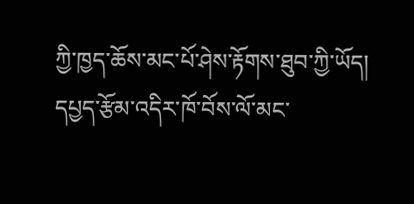ཀྱི་ཁྱད་ཆོས་མང་པོ་ཤེས་རྟོགས་ཐུབ་ཀྱི་ཡོད། དཔྱད་རྩོམ་འདིར་ཁོ་བོས་ལོ་མང་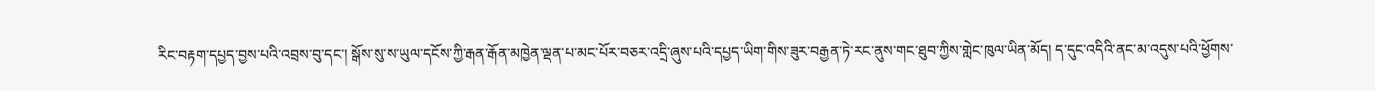རིང་བརྟག་དཔྱད་བྱས་པའི་འབྲས་བུ་དང་། སྒོས་སུ་ས་ཡུལ་དངོས་ཀྱི་རྒན་རྒོན་མཁྱེན་ལྡན་པ་མང་པོར་བཅར་འདྲི་ཞུས་པའི་དཔྱད་ཡིག་གིས་ཟུར་བརྒྱན་ཏེ་རང་ནུས་གང་ཐུབ་ཀྱིས་གླེང་ཁུལ་ཡིན་མོད། ད་དུང་འདིའི་ནང་མ་འདུས་པའི་ཕྱོགས་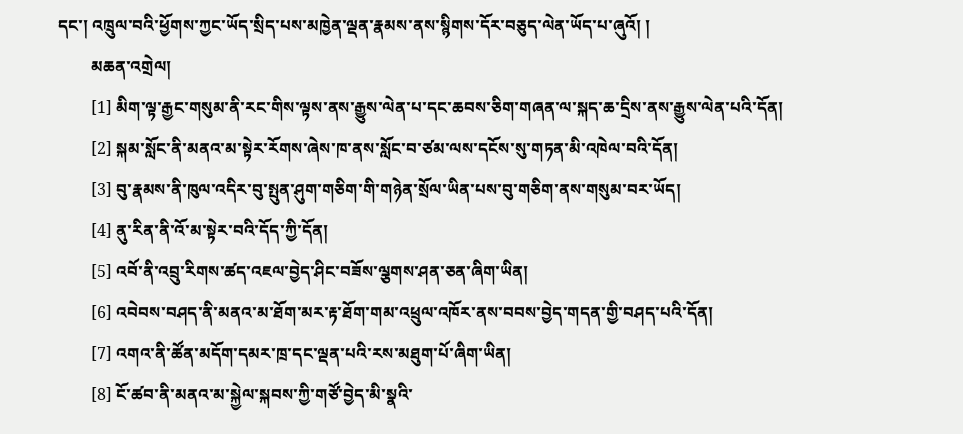དང་། འཁྲུལ་བའི་ཕྱོགས་ཀྱང་ཡོད་སྲིད་པས་མཁྱེན་ལྡན་རྣམས་ནས་སྙིགས་དོར་བཅུད་ལེན་ཡོད་པ་ཞུའོ། །
        མཆན་འགྲེལ།
        [1] མིག་ལྟ་རྒྱང་གསུམ་ནི་རང་གིས་ལྟས་ནས་རྒྱུས་ལེན་པ་དང་ཆབས་ཅིག་གཞན་ལ་སྐད་ཆ་དྲིས་ནས་རྒྱུས་ལེན་པའི་དོན།
        [2] སྐམ་སློང་ནི་མནའ་མ་སྟེར་རོགས་ཞེས་ཁ་ནས་སློང་བ་ཙམ་ལས་དངོས་སུ་གཏན་མི་འཁེལ་བའི་དོན།
        [3] བུ་རྣམས་ནི་ཁུལ་འདིར་བུ་སྤུན་ཤུག་གཅིག་གི་གཉེན་སྲོལ་ཡིན་པས་བུ་གཅིག་ནས་གསུམ་བར་ཡོད།
        [4] ནུ་རིན་ནི་འོ་མ་སྟེར་བའི་དོད་ཀྱི་དོན།
        [5] འབོ་ནི་འབྲུ་རིགས་ཚད་འཇལ་བྱེད་ཤིང་བཟོས་ལྕགས་ཤན་ཅན་ཞིག་ཡིན།
        [6] འབེབས་བཤད་ནི་མནའ་མ་ཐོག་མར་རྟ་ཐོག་གམ་འཕྲུལ་འཁོར་ནས་བབས་བྱེད་གདན་གྱི་བཤད་པའི་དོན།
        [7] འགའ་ནི་ཚོན་མདོག་དམར་ཁྲ་དང་ལྡན་པའི་རས་མཐུག་པོ་ཞིག་ཡིན།
        [8] ངོ་ཚབ་ནི་མནའ་མ་སྐྱེལ་སྐབས་ཀྱི་གཙོ་བྱེད་མི་སྣའི་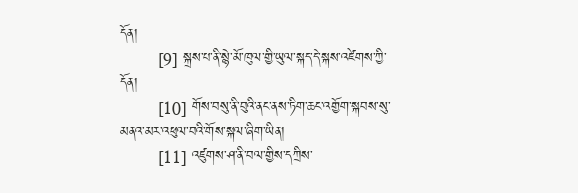དོན།
        [9] སྐྲས་པ་ནི་སྙེ་མོ་ཁུལ་གྱི་ཡུལ་སྐད་དེ་སྐས་འཛེགས་ཀྱི་དོན།
        [10] གོས་བསུ་ནི་བུའི་ནང་ནས་ཏིག་ཆང་འགྱོག་སྐབས་སུ་མནའ་མར་འཕུལ་བའི་གོས་སྐལ་ཞིག་ཡིན།
        [11] འཛུགས་ཤ་ནི་བལ་གྱིས་དཀྲིས་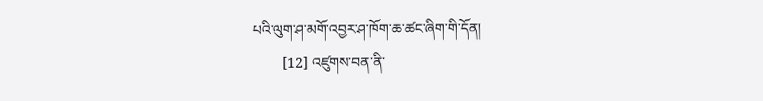པའི་ལུག་ཤ་མགོ་འབྱར་ཤ་ཁོག་ཆ་ཚང་ཞིག་གི་དོན།
        [12] འཛུགས་བན་ནི་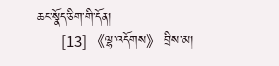ཆང་སྣོད་ཅིག་གི་དོན།
        [13] 《ལྷ་འདོགས》 བྲིས་མ།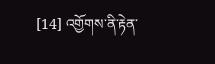[14] འགྱོགས་ནི་རྟེན་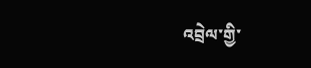འབྲེལ་གྱི་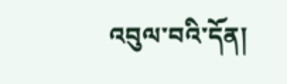འབུལ་བའི་དོན།